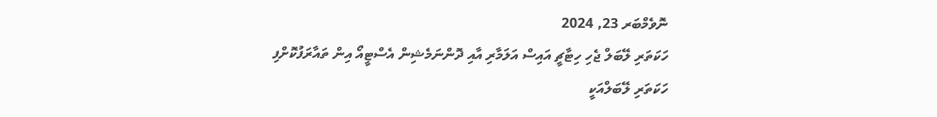ނޮވެމްބަރ 23, 2024
ހަކަތަރި ލޭބަލް ޖެހި ހިޓާޗީ އައިސް އަލަމާރި އާއި ދޮންނަމެޝިން އެސްޓީއޯ އިން ތައާރަފުކޮށްފި
ހަކަތަރި ލޭބަލްއަކީ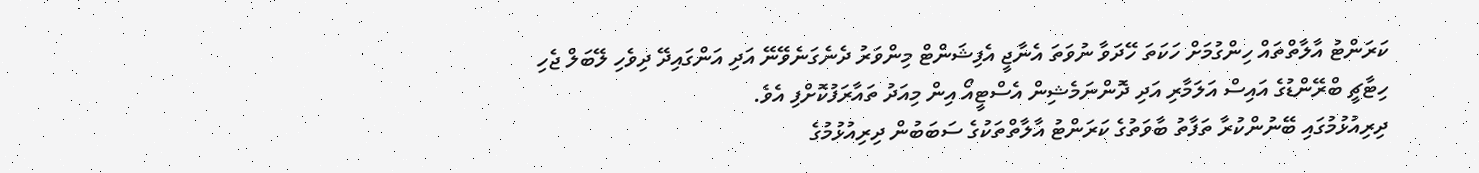ކަރަންޓު އާލާތްތައް ހިންގުމަށް ހަކަތަ ހޭދަވާ ނުވަތަ އެނާޖީ އެފިޝަންޓް މިންވަރު ދެނެގަނެވޭނޭ އަދި އަންގައިދޭ ދިވެހި ލޭބަލް ޖެހި ހިޓާޗީ ބްރޭންޑުގެ އައިސް އަލަމާރި އަދި ދޮންނަމެޝިން އެސްޓީއޯ އިން މިއަދު ތައާރަފުކޮށްފި އެވެ.
ދިރިއުޅުމުގައި ބޭނުންކުރާ ތަފާތު ބާވަތުގެ ކަރަންޓު އާލާތްތަކުގެ ސަބަބުން ދިރިއުޅުމުގެ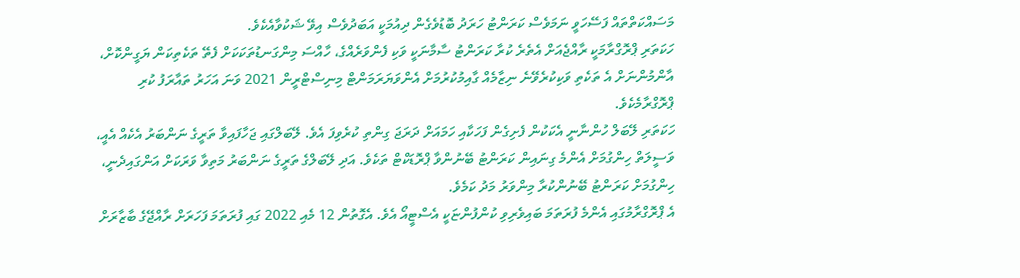މަސައްކަތްތައް ފަސޭހަވީ ނަމަވެސް ކަރަންޓު ހަރަދު ބޮޑުވެގެން ދިއުމަކީ އަބަދުވެސް އިވޭ ޝަކުވާއެކެވެ.
ހަކަތަރި ޕްރޮގްރާމަކީ ރާއްޖެއަށް އެތެރެ ކުރާ ކަރަންޓު ސާމާނަކީ ވަކި ފެންވަރެއްގެ، ހާއްސަ މިންގަނޑުތަކަކަށް ފެތޭ ތަކެތިކަން ޔަގީންކޮށް، އާންމުންނަށް އެ ތަކެތި ވަކިކުރެވޭނެ ނިޒާމެއް ގާއިމުކުރުމަށް އެންވަޔަރަމަންޓް މިނިސްޓްރީން 2021 ވަނަ އަހަރު ތައާރަފު ކުރި ޕްރޮގްރާމެކެވެ.
ހަކަތަރި ލޭބަލް ހުންނާނީ އެކަކުން ފެށިގެން ފަހަކާއި ހަމައަށް ދަރަޖަ ގިންތި ކުރެވިފަ އެވެ. ލޭބަލްގައި ޖަހާފައިވާ ތަރީގެ ނަންބަރު އެކެއް އެއީ، ވަސީލަތް ހިންގުމަށް އެންމެ ގިނައިން ކަރަންޓު ބޭނުންވާ ޕްރޮޑަކްޓް ތަކެވެ. އަދި ލޭބަލްގެ ތަރީގެ ނަންބަރު މަތިވާ ވަރަކަށް އަންގައިދެނީ، ހިންގުމަށް ކަރަންޓު ބޭނުންކުރާ މިންވަރު މަދު ކަމެވެ.
އެ ޕްރޮގްރާމުގައި އެންމެ ފުރަތަމަ ބައިވެރިވި ކުންފުންޏަކީ އެސްޓީއޯ އެވެ. އެގޮތުން 12 މެއި 2022 ގައި ފުރަތަމަ ފަހަރަށް ރާއްޖޭގެ ބާޒާރަށް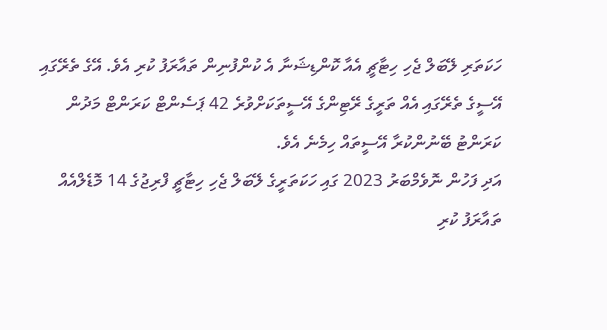ހަކަތަރި ލޭބަލް ޖެހި ހިޓާޗީ އެއާ ކޮންޑިޝަނާ އެ ކުންފުނިން ތައާރަފު ކުރި އެވެ. އޭގެ ތެރޭގައި އޭސީގެ ތެރޭގައި އެއް ތަރީގެ ރޭޓިންގެ އޭސީތަކަށްވުރެ 42 ޕަސެންޓް ކަރަންޓް މަދުން ކަރަންޓު ބޭނުންކުރާ އޭސީތައް ހިމެނެ އެވެ.
އަދި ފަހުން ނޮވެމްބަރު 2023 ގައި ހަކަތަރީގެ ލޭބަލް ޖެހި ހިޓާޗީ ފްރިޖުގެ 14 މޮޑެލްއެއް ތައާރަފު ކުރި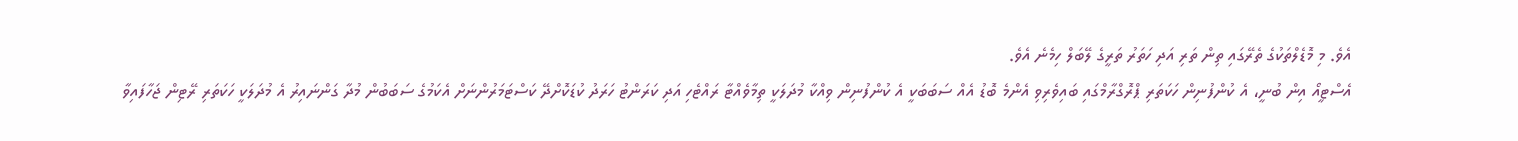އެވެ. މި މޮޑެލްތަކުގެ ތެރޭގައި ތިން ތަރި އަދި ހަތަރު ތަރީގެ ލޭބަލް ހިމެނެ އެވެ.
އެސްޓީއޯ އިން ބުނީ، އެ ކުންފުނިން ހަކަތަރި ޕްރޮގްރާމްގައި ބައިވެރިވި އެންމެ ބޮޑު އެއް ސަބަބަކީ އެ ކުންފުނިން ވިއްކާ މުދަލަކީ ތިމާވެއްޓާ ރައްޓެހި އަދި ކަރަންޓު ހަރަދު ކުޑަކޮށްދޭ ކަސްޓަމަރުންނަށް އެކަމުގެ ސަބަބުން މުދާ ގަންނައިރު އެ މުދަލަކީ ހަކަތަރި ރޭޓިން ޖަހާފައިވާ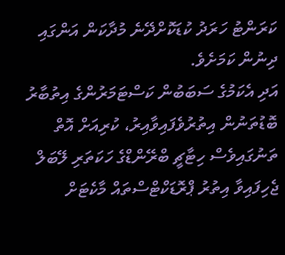ކަރަންޓު ހަރަދު ކުޑަކޮށްދޭނެ މުދާކަން އަންގައި ދިނުން ކަމަށެވެ.
އަދި އެކަމުގެ ސަބަބުން ކަސްޓަމަރުންގެ އިތުބާރު ބޮޑުތަނުން އިތުރުވެފައިވާއިރު، ކުރިއަށް އޮތް ތަނުގައިވެސް ހިޓާޗީ ބްރޭންޑްގެ ހަކަތަރި ލޭބަލް ޖެހިފައިވާ އިތުރު ޕްރޮޑަކްޓްސްތައް މާކެޓަށް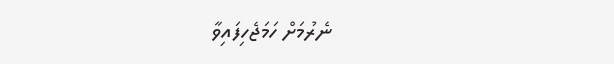ނެރުމަށް ހަމަޖެހިފައިވާ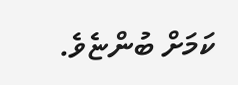ކަމަށް ބުންޏެވެ.